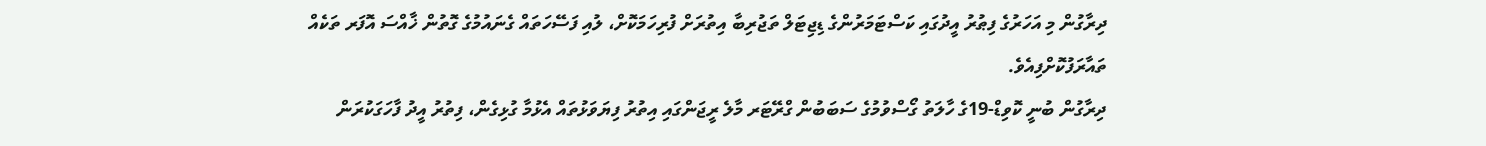ދިރާގުން މި އަހަރުގެ ފިޠުރު އީދުގައި ކަސްޓަމަރުންގެ ޑިޖިޓަލް ތަޖުރިބާ އިތުރަށް ފުރިހަމަކޮށް، ލުއި ފަސޭހަތައް ގެނައުމުގެ ގޮތުން ޚާއްސަ އޮފަރ ތަކެއް ތައާރަފުކޮށްފިއެވެ.
ދިރާގުން ބުނީ ކޮވިޑް-19ގެ ހާލަތު ގޯސްވުމުގެ ސަބަބުން ގްރޭޓަރ މާލެ ރީޖަންގައި އިތުރު ފިޔަވަޅުތައް އެޅުމާ ގުޅިގެން، ފިތުރު އީދު ފާހަގަކުރަން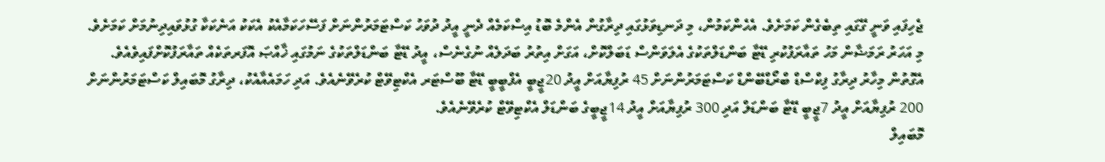ޖެހިފައި ވަނީ ގޭގައި ތިބެގެން ކަމަށެވެ. އެހެންކަމުން، މި ދަނޑިވަޅުގައި ދިރާގުން އެންމެ ބޮޑު އިސްކަމެއް ދެނީ އީދު ދުވަހު ކަސްޓަމަރުންނަށް ފަސޭހަކަމާއެކު އެކަކު އަނެކަކާ ގުޅުވައިދިނުމަށް ކަމަށެވެ.
މި އަހަރު ރަމަޟާން މަހު ތައާރަފުކުރި ޑޭޓާ ބަންޑަލްތަކުގެ އެލަވަންސް ޑަބަލްކޮށް، އަގަށް އިތުރު ބަދަލެއް ނުގެނެސް، އީދު ޑޭޓާ ބަންޑަލްތަކުގެ ނަމުގައި ޚާއްޞަ އޮފަރތަކެއް ތައާރަފުކޮށްފައިވެއެވެ. އެގޮތުން މިހާރު ދިރާގު ފިކްސްޑް ބްރޯޑްބޭންޑް ކަސްޓަމަރުންނަށް 45 ރުފިޔާއަށް އީދު 20ޖީބީ އެފްބީބީ ޑޭޓާ ބޫސްޓަރ އެކްޓިވޭޓް ކުރެވޭނެއެވެ. އަދި ހަމައެއާއެކު، ދިރާގު މޮބައިލް ކަސްޓަމަރުންނަށް 200 ރުފިޔާއަށް އީދު 7ޖީބީ ޑޭޓާ ބަންޑަލް އަދި 300 ރުފިޔާއަށް އީދު 14ޖީބީގެ ބަންޑަލް އެކްޓިވޭޓް ކުރެވޭނެއެވެ.
މޮބައިލް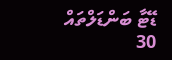ޑޭޓާ ބަންޑަލްތައް 30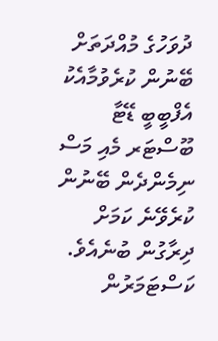ދުވަހުގެ މުއްދަތަށް ބޭނުން ކުރެވުމާއެކު އެފްބީބީ ޑޭޓާ ބޫސްޓަރ މެއި މަސް ނިމެންދެން ބޭނުން ކުރެވޭނެ ކަމަށް ދިރާގުން ބުނެއެވެ. ކަސްޓަމަރުން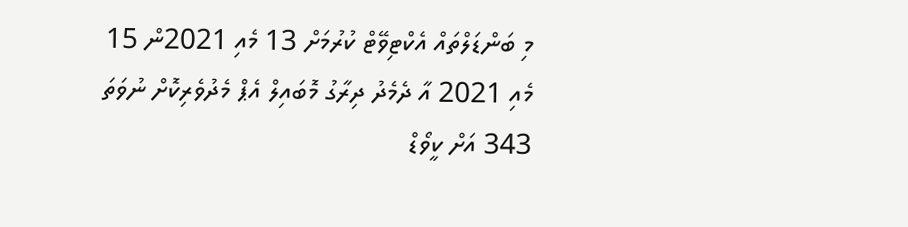މި ބަންޑަލްތައް އެކްޓިވޭޓް ކުރުމަށް 13 މެއި 2021ން 15 މެއި 2021 އާ ދެމެދު ދިރާގު މޮބައިލް އެޕް މެދުވެރިކޮށް ނުވަތަ 343 އަށް ކީވޯޑް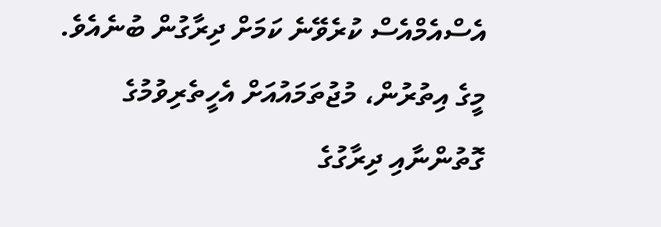އެސްއެމްއެސް ކުރެވޭނެ ކަމަށް ދިރާގުން ބުނެއެވެ.
މީގެ އިތުރުން، މުޖުތަމައުއަށް އެހީތެރިވުމުގެ ގޮތުންނާއި ދިރާގުގެ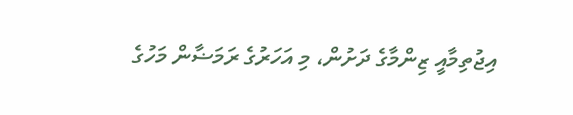އިޖުތިމާއީ ޒިންމާގެ ދަށުން، މި އަހަރުގެ ރަމަޟާން މަހުގެ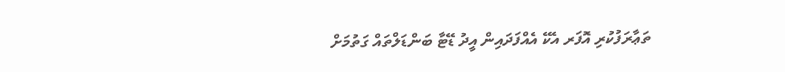ތަޢާރަފުކުރި އޮފަރ އެކޭ އެއްފަދައިން އީދު ޑޭޓާ ބަންޑަލްތައް ގަތުމަށް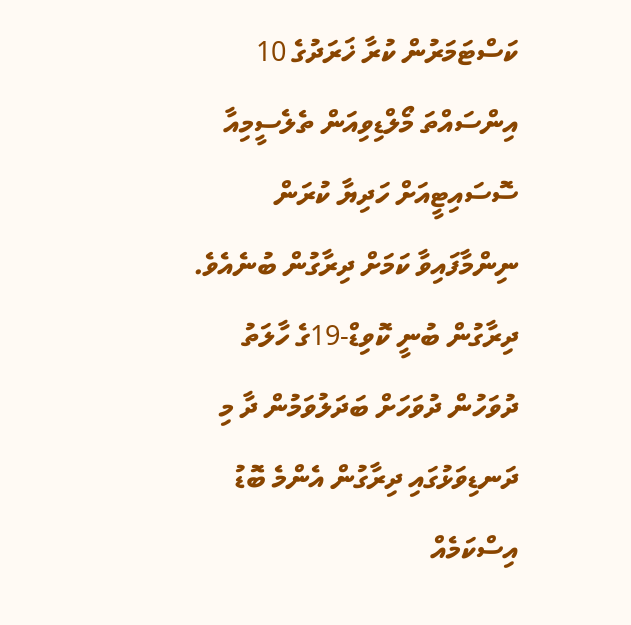ކަސްޓަމަރުން ކުރާ ޚަރަދުގެ 10 އިންސައްތަ މޯލްޑިވިއަން ތެލެސީމިއާ ސޮސައިޓީއަށް ހަދިޔާ ކުރަން ނިންމާފައިވާ ކަމަށް ދިރާގުން ބުނެއެވެ.
ދިރާގުން ބުނީ ކޮވިޑް-19ގެ ހާލަތު ދުވަހުން ދުވަހަށް ބަދަލުވަމުން ދާ މި ދަނޑިވަޅުގައި ދިރާގުން އެންމެ ބޮޑު އިސްކަމެއް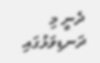ދެނީ މި ދަނޑިވަޅުގައި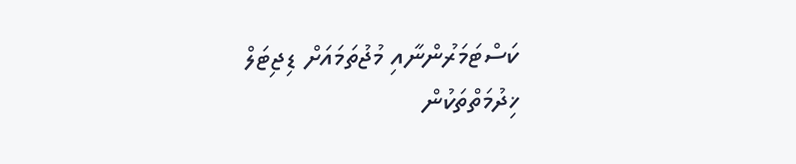ކަސްޓަމަރުންނާއި މުޖުތަމައަށް ޑިޖިޓަލް ޚިދުމަތްތަކުން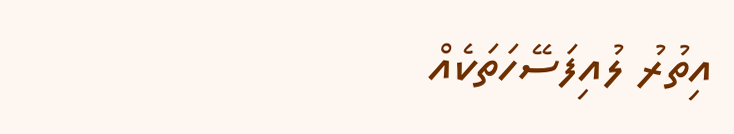އިތުރު ލުއިފަސޭހަތަކެއް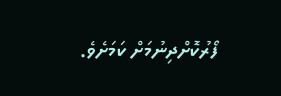ފޯރުކޮށްދިނުމަށް ކަމަށެވެ.